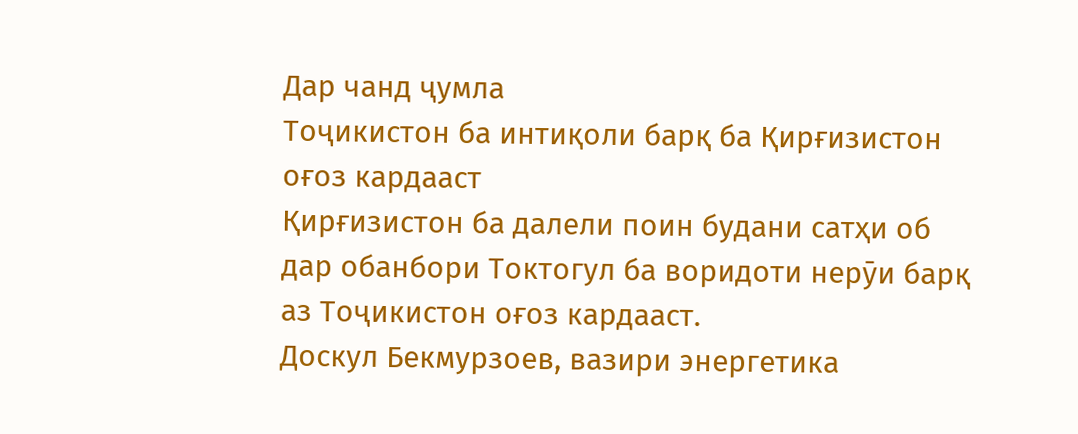Дар чанд ҷумла
Тоҷикистон ба интиқоли барқ ба Қирғизистон оғоз кардааст
Қирғизистон ба далели поин будани сатҳи об дар обанбори Токтогул ба воридоти нерӯи барқ аз Тоҷикистон оғоз кардааст.
Доскул Бекмурзоев, вазири энергетика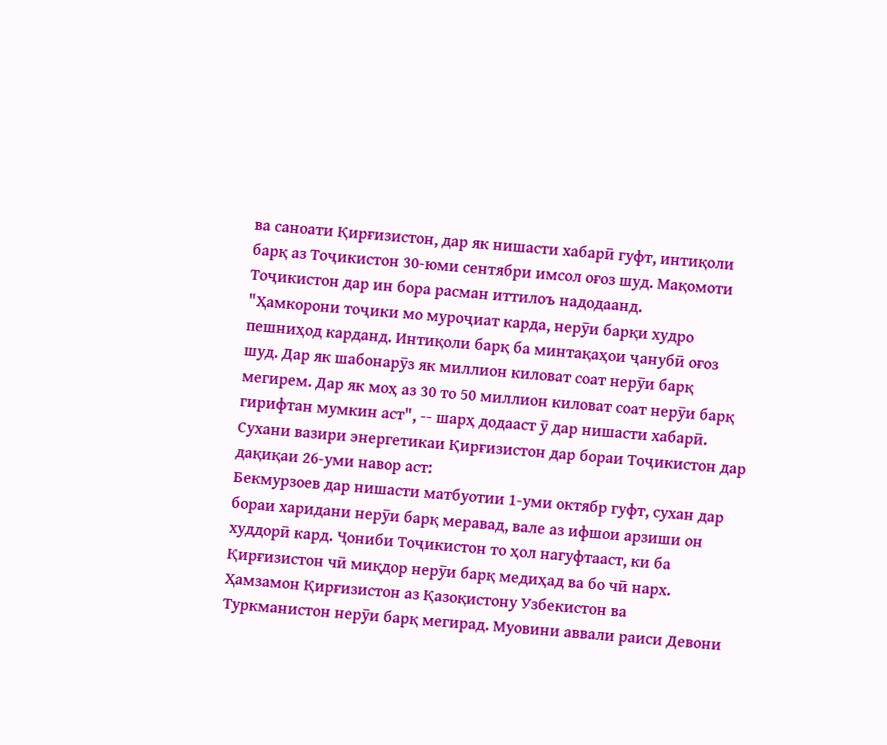ва саноати Қирғизистон, дар як нишасти хабарӣ гуфт, интиқоли барқ аз Тоҷикистон 30-юми сентябри имсол оғоз шуд. Мақомоти Тоҷикистон дар ин бора расман иттилоъ надодаанд.
"Ҳамкорони тоҷики мо муроҷиат карда, нерӯи барқи худро пешниҳод карданд. Интиқоли барқ ба минтақаҳои ҷанубӣ оғоз шуд. Дар як шабонарӯз як миллион киловат соат нерӯи барқ мегирем. Дар як моҳ аз 30 то 50 миллион киловат соат нерӯи барқ гирифтан мумкин аст", -- шарҳ додааст ӯ дар нишасти хабарӣ.
Сухани вазири энергетикаи Қирғизистон дар бораи Тоҷикистон дар дақиқаи 26-уми навор аст:
Бекмурзоев дар нишасти матбуотии 1-уми октябр гуфт, сухан дар бораи харидани нерӯи барқ меравад, вале аз ифшои арзиши он худдорӣ кард. Ҷониби Тоҷикистон то ҳол нагуфтааст, ки ба Қирғизистон чӣ миқдор нерӯи барқ медиҳад ва бо чӣ нарх.
Ҳамзамон Қирғизистон аз Қазоқистону Узбекистон ва Туркманистон нерӯи барқ мегирад. Муовини аввали раиси Девони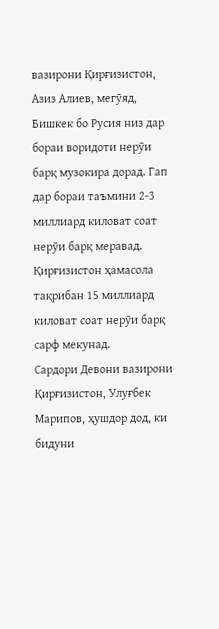вазирони Қирғизистон, Азиз Алиев, мегӯяд, Бишкек бо Русия низ дар бораи воридоти нерӯи барқ музокира дорад. Гап дар бораи таъмини 2-3 миллиард киловат соат нерӯи барқ меравад.
Қирғизистон ҳамасола тақрибан 15 миллиард киловат соат нерӯи барқ сарф мекунад.
Сардори Девони вазирони Қирғизистон, Улуғбек Марипов, ҳушдор дод, ки бидуни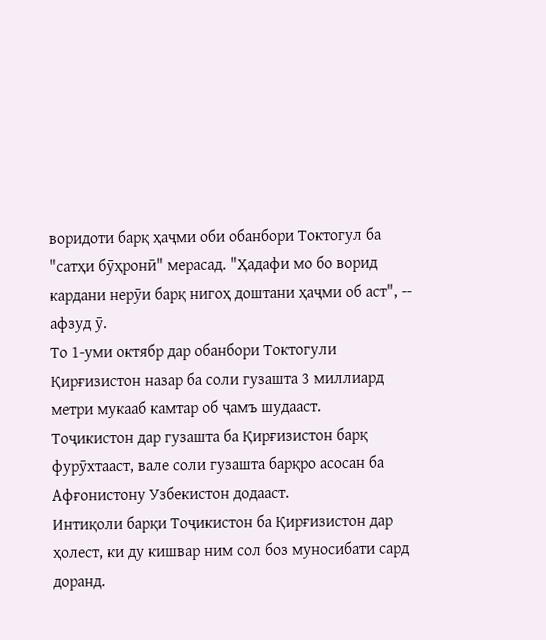воридоти барқ ҳаҷми оби обанбори Токтогул ба "сатҳи бӯҳронӣ" мерасад. "Ҳадафи мо бо ворид кардани нерӯи барқ нигоҳ доштани ҳаҷми об аст", -- афзуд ӯ.
То 1-уми октябр дар обанбори Токтогули Қирғизистон назар ба соли гузашта 3 миллиард метри мукааб камтар об ҷамъ шудааст.
Тоҷикистон дар гузашта ба Қирғизистон барқ фурӯхтааст, вале соли гузашта барқро асосан ба Афғонистону Узбекистон додааст.
Интиқоли барқи Тоҷикистон ба Қирғизистон дар ҳолест, ки ду кишвар ним сол боз муносибати сард доранд.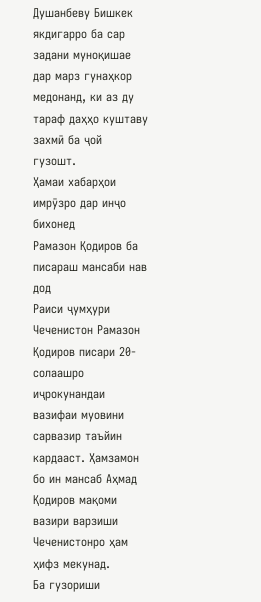Душанбеву Бишкек якдигарро ба сар задани муноқишае дар марз гунаҳкор медонанд, ки аз ду тараф даҳҳо куштаву захмӣ ба ҷой гузошт.
Ҳамаи хабарҳои имрӯзро дар инҷо бихонед
Рамазон Қодиров ба писараш мансаби нав дод
Раиси ҷумҳури Чеченистон Рамазон Қодиров писари 20-солаашро иҷрокунандаи вазифаи муовини сарвазир таъйин кардааст. Ҳамзамон бо ин мансаб Аҳмад Қодиров мақоми вазири варзиши Чеченистонро ҳам ҳифз мекунад.
Ба гузориши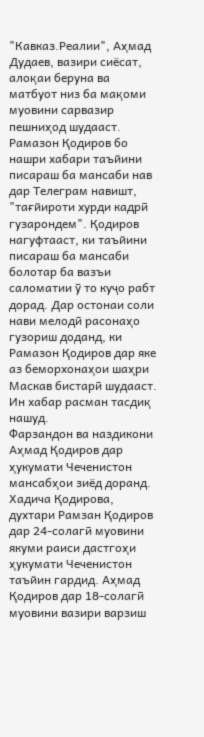"Кавказ.Реалии", Аҳмад Дудаев, вазири сиёсат, алоқаи беруна ва матбуот низ ба мақоми муовини сарвазир пешниҳод шудааст.
Рамазон Қодиров бо нашри хабари таъйини писараш ба мансаби нав дар Телеграм навишт, "тағйироти хурди кадрӣ гузарондем". Қодиров нагуфтааст, ки таъйини писараш ба мансаби болотар ба вазъи саломатии ӯ то куҷо рабт дорад. Дар остонаи соли нави мелодӣ расонаҳо гузориш доданд, ки Рамазон Қодиров дар яке аз беморхонаҳои шаҳри Маскав бистарӣ шудааст. Ин хабар расман тасдиқ нашуд.
Фарзандон ва наздикони Аҳмад Қодиров дар ҳукумати Чеченистон мансабҳои зиёд доранд. Хадича Қодирова, духтари Рамзан Қодиров дар 24-солагӣ муовини якуми раиси дастгоҳи ҳукумати Чеченистон таъйин гардид. Аҳмад Қодиров дар 18-солагӣ муовини вазири варзиш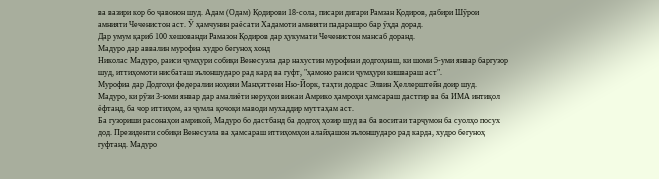ва вазири кор бо ҷавонон шуд. Адам (Одам) Қодирови 18-сола, писари дигари Рамзан Қодиров, дабири Шӯрои амнияти Чеченистон аст. Ӯ ҳамчунин раёсати Хадамоти амнияти падарашро бар ӯҳда дорад.
Дар умум қариб 100 хешованди Рамазон Қодиров дар ҳукумати Чеченистон мансаб доранд.
Мадуро дар аввалин мурофиа худро бегуноҳ хонд
Николас Мадуро, раиси ҷумҳури собиқи Венесуэла дар нахустин мурофиаи додгоҳиаш, ки шоми 5-уми январ баргузор шуд, иттиҳомоти нисбаташ эълоншударо рад кард ва гуфт, "ҳамоно раиси ҷумҳури кишвараш аст".
Мурофиа дар Додгоҳи федералии ноҳияи Манҳэттени Ню-Йорк, таҳти додрас Элвин Ҳеллерштейн доир шуд.
Мадуро, ки рӯзи 3-юми январ дар амалиёти неруҳои вижаи Амрико ҳамроҳи ҳамсараш дастгир ва ба ИМА интиқол ёфтанд, ба чор иттиҳом, аз ҷумла қочоқи маводи мухаддир муттаҳам аст.
Ба гузориши расонаҳои амрикоӣ, Мадуро бо дастбанд ба додгоҳ ҳозир шуд ва ба воситаи тарҷумон ба суолҳо посух дод. Президенти собиқи Венесуэла ва ҳамсараш иттиҳомҳои алайҳашон эълоншударо рад карда, худро бегуноҳ гуфтанд. Мадуро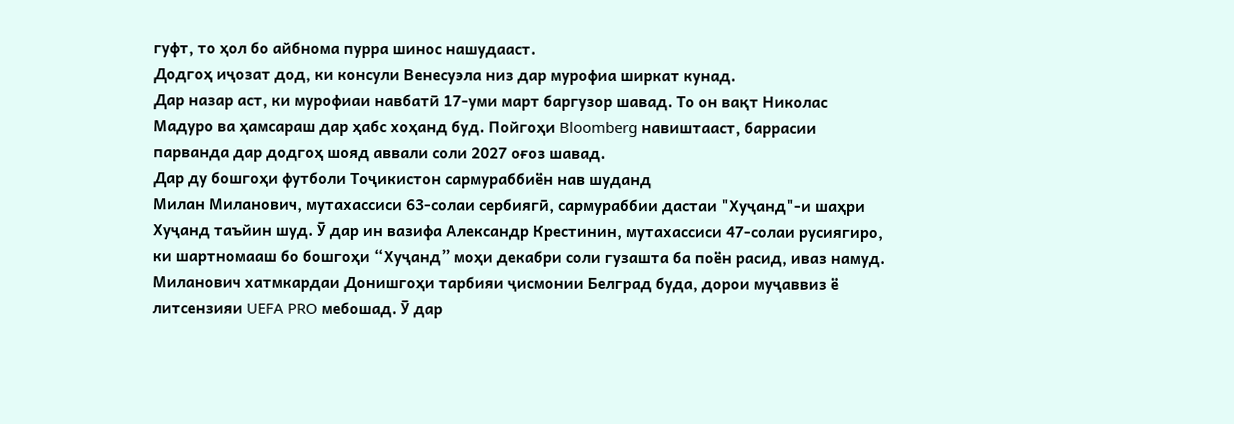гуфт, то ҳол бо айбнома пурра шинос нашудааст.
Додгоҳ иҷозат дод, ки консули Венесуэла низ дар мурофиа ширкат кунад.
Дар назар аст, ки мурофиаи навбатӣ 17-уми март баргузор шавад. То он вақт Николас Мадуро ва ҳамсараш дар ҳабс хоҳанд буд. Пойгоҳи Bloomberg навиштааст, баррасии парванда дар додгоҳ шояд аввали соли 2027 оғоз шавад.
Дар ду бошгоҳи футболи Тоҷикистон сармураббиён нав шуданд
Милан Миланович, мутахассиси 63-солаи сербиягӣ, сармураббии дастаи "Хуҷанд"-и шаҳри Хуҷанд таъйин шуд. Ӯ дар ин вазифа Александр Крестинин, мутахассиси 47-солаи русиягиро, ки шартномааш бо бошгоҳи “Хуҷанд” моҳи декабри соли гузашта ба поён расид, иваз намуд.
Миланович хатмкардаи Донишгоҳи тарбияи ҷисмонии Белград буда, дорои муҷаввиз ё литсензияи UEFA PRO мебошад. Ӯ дар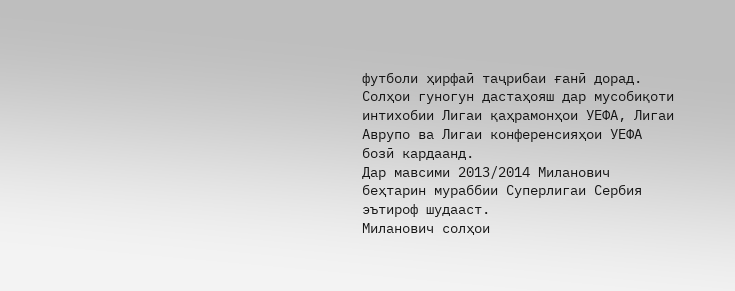футболи ҳирфаӣ таҷрибаи ғанӣ дорад. Солҳои гуногун дастаҳояш дар мусобиқоти интихобии Лигаи қаҳрамонҳои УЕФА, Лигаи Аврупо ва Лигаи конференсияҳои УЕФА бозӣ кардаанд.
Дар мавсими 2013/2014 Миланович беҳтарин мураббии Суперлигаи Сербия эътироф шудааст.
Миланович солҳои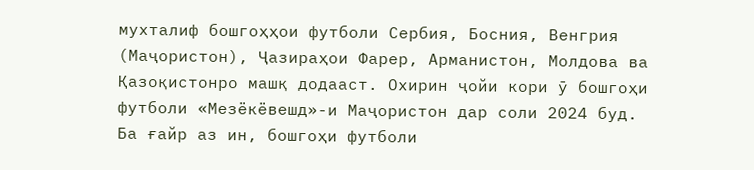мухталиф бошгоҳҳои футболи Сербия, Босния, Венгрия (Маҷористон), Ҷазираҳои Фарер, Арманистон, Молдова ва Қазоқистонро машқ додааст. Охирин ҷойи кори ӯ бошгоҳи футболи «Мезёкёвешд»-и Маҷористон дар соли 2024 буд.
Ба ғайр аз ин, бошгоҳи футболи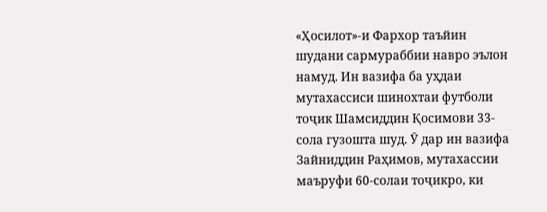«Ҳосилот»-и Фархор таъйин шудани сармураббии навро эълон намуд. Ин вазифа ба уҳдаи мутахассиси шинохтаи футболи тоҷик Шамсиддин Қосимови 33-сола гузошта шуд. Ӯ дар ин вазифа Зайниддин Раҳимов, мутахассии маъруфи 60-солаи тоҷикро, ки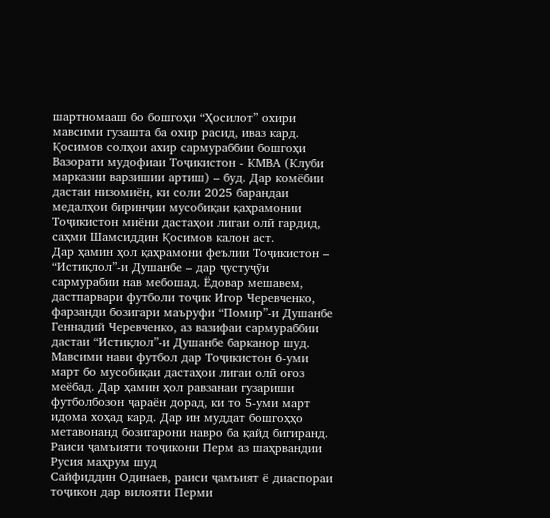шартномааш бо бошгоҳи “Ҳосилот” охири мавсими гузашта ба охир расид, иваз кард.
Қосимов солҳои ахир сармураббии бошгоҳи Вазорати мудофиаи Тоҷикистон - КМВА (Клуби марказии варзишии артиш) – буд. Дар комёбии дастаи низомиён, ки соли 2025 барандаи медалҳои биринҷии мусобиқаи қаҳрамонии Тоҷикистон миёни дастаҳои лигаи олӣ гардид, саҳми Шамсиддин Қосимов калон аст.
Дар ҳамин ҳол қаҳрамони феълии Тоҷикистон – “Истиқлол”-и Душанбе – дар ҷустуҷӯи сармурабии нав мебошад. Ёдовар мешавем, дастпарвари футболи тоҷик Игор Черевченко, фарзанди бозигари маъруфи “Помир”-и Душанбе Геннадий Черевченко, аз вазифаи сармураббии дастаи “Истиқлол”-и Душанбе барканор шуд.
Мавсими нави футбол дар Тоҷикистон 6-уми март бо мусобиқаи дастаҳои лигаи олӣ оғоз меёбад. Дар ҳамин ҳол равзанаи гузариши футболбозон ҷараён дорад, ки то 5-уми март идома хоҳад кард. Дар ин муддат бошгоҳҳо метавонанд бозигарони навро ба қайд бигиранд.
Раиси ҷамъияти тоҷикони Перм аз шаҳрвандии Русия маҳрум шуд
Сайфиддин Одинаев, раиси ҷамъият ё диаспораи тоҷикон дар вилояти Перми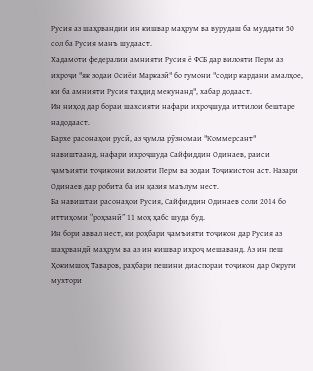Русия аз шаҳрвандии ин кишвар маҳрум ва вурудаш ба муддати 50 сол ба Русия манъ шудааст.
Хадамоти федералии амнияти Русия ё ФСБ дар вилояти Перм аз ихроҷи "як зодаи Осиёи Марказӣ" бо гумони "содир кардани амалҳое, ки ба амнияти Русия таҳдид мекунанд", хабар додааст.
Ин ниҳод дар бораи шахсияти нафари ихроҷшуда иттилои бештаре надодааст.
Бархе расонаҳои русӣ, аз ҷумла рӯзномаи "Коммерсант" навиштаанд, нафари ихроҷшуда Сайфиддин Одинаев, раиси ҷамъияти тоҷикони вилояти Перм ва зодаи Тоҷикистон аст. Назари Одинаев дар робита ба ин қазия маълум нест.
Ба навиштаи расонаҳои Русия, Сайфиддин Одинаев соли 2014 бо иттиҳоми “роҳзанӣ” 11 моҳ ҳабс шуда буд.
Ин бори аввал нест, ки роҳбари ҷамъияти тоҷикон дар Русия аз шаҳрвандӣ маҳрум ва аз ин кишвар ихроҷ мешаванд. Аз ин пеш Ҳокимшоҳ Таваров, раҳбари пешини диаспораи тоҷикон дар Округи мухтори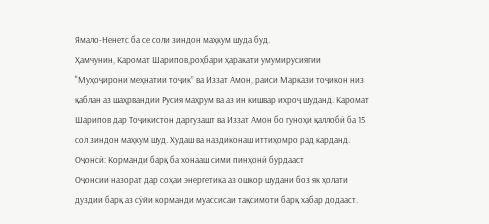Ямало-Ненетс ба се соли зиндон маҳкум шуда буд.
Ҳамчунин, Каромат Шарипов,роҳбари ҳаракати умумирусиягии "Муҳоҷирони меҳнатии тоҷик” ва Иззат Амон, раиси Маркази тоҷикон низ қаблан аз шаҳрвандии Русия маҳрум ва аз ин кишвар ихроҷ шуданд. Каромат Шарипов дар Тоҷикистон даргузашт ва Иззат Амон бо гуноҳи қаллобӣ ба 15 сол зиндон маҳкум шуд. Худаш ва наздиконаш иттиҳомро рад карданд.
Оҷонсӣ: Корманди барқ ба хонааш сими пинҳонӣ бурдааст
Оҷонсии назорат дар соҳаи энергетика аз ошкор шудани боз як ҳолати дуздии барқ аз сӯйи корманди муассисаи тақсимоти барқ хабар додааст.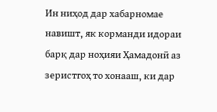Ин ниҳод дар хабарномае навишт, як корманди идораи барқ дар ноҳияи Ҳамадонӣ аз зеристгоҳ то хонааш, ки дар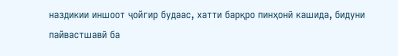наздикии иншоот ҷойгир будаас, хатти барқро пинҳонӣ кашида, бидуни пайвастшавӣ ба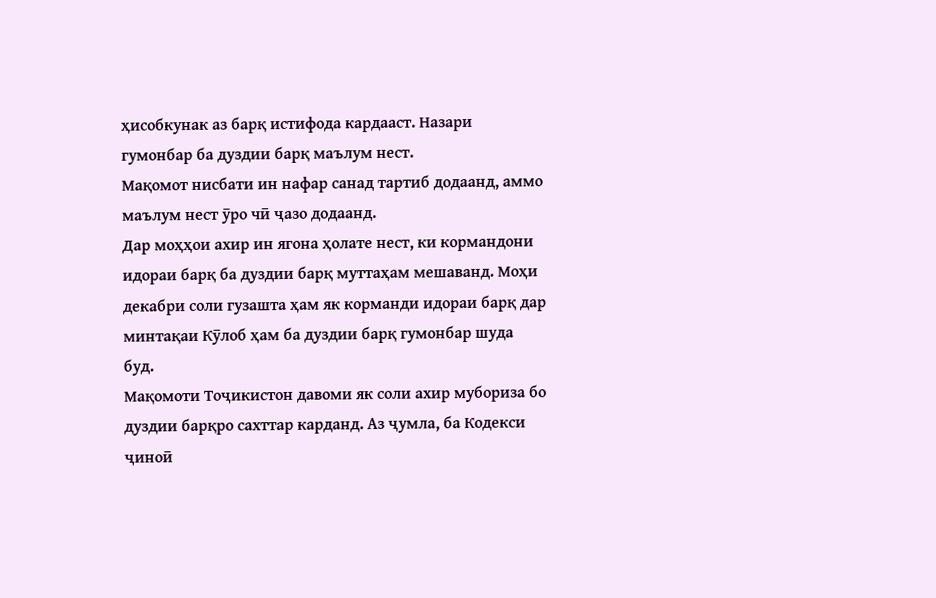ҳисобкунак аз барқ истифода кардааст. Назари гумонбар ба дуздии барқ маълум нест.
Мақомот нисбати ин нафар санад тартиб додаанд, аммо маълум нест ӯро чӣ ҷазо додаанд.
Дар моҳҳои ахир ин ягона ҳолате нест, ки кормандони идораи барқ ба дуздии барқ муттаҳам мешаванд. Моҳи декабри соли гузашта ҳам як корманди идораи барқ дар минтақаи Кӯлоб ҳам ба дуздии барқ гумонбар шуда буд.
Мақомоти Тоҷикистон давоми як соли ахир мубориза бо дуздии барқро сахттар карданд. Аз ҷумла, ба Кодекси ҷиноӣ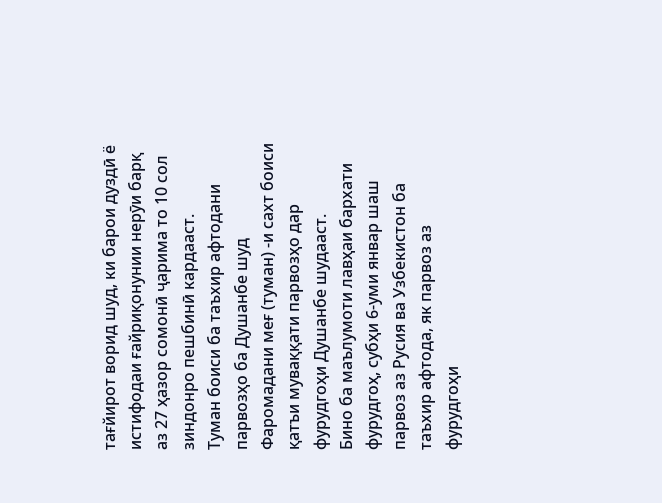тағйирот ворид шуд, ки барои дуздӣ ё истифодаи ғайриқонунии нерӯи барқ аз 27 ҳазор сомонӣ ҷарима то 10 сол зиндонро пешбинӣ кардааст.
Туман боиси ба таъхир афтодани парвозҳо ба Душанбе шуд
Фаромадани меғ (туман) -и сахт боиси қатъи муваққати парвозҳо дар фурудгоҳи Душанбе шудааст.
Бино ба маълумоти лавҳаи бархати фурудгоҳ, субҳи 6-уми январ шаш парвоз аз Русия ва Узбекистон ба таъхир афтода, як парвоз аз фурудгоҳи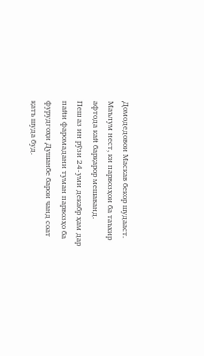Домодедовои Маскав бекор шудааст.
Маълум нест, ки парвозҳои ба таъхир афтода кай барқарор мешаванд.
Пеш аз ин рӯзи 24-уми декабр ҳам дар пайи фаромадани туман парвозҳо ба фурудгоҳи Душанбе барои чанд соат қатъ шуда буд.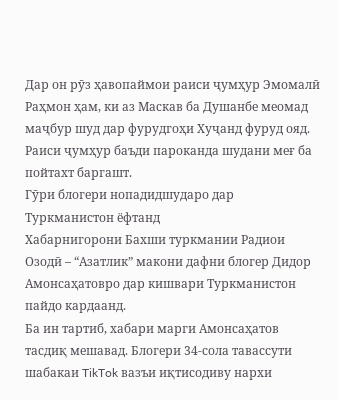Дар он рӯз ҳавопаймои раиси ҷумҳур Эмомалӣ Раҳмон ҳам, ки аз Маскав ба Душанбе меомад маҷбур шуд дар фурудгоҳи Хуҷанд фуруд ояд. Раиси ҷумҳур баъди пароканда шудани меғ ба пойтахт баргашт.
Гӯри блогери нопадидшударо дар Туркманистон ёфтанд
Хабарнигорони Бахши туркмании Радиои Озодӣ – “Азатлик” макони дафни блогер Дидор Амонсаҳатовро дар кишвари Туркманистон пайдо кардаанд.
Ба ин тартиб, хабари марги Амонсаҳатов тасдиқ мешавад. Блогери 34-сола тавассути шабакаи TikTok вазъи иқтисодиву нархи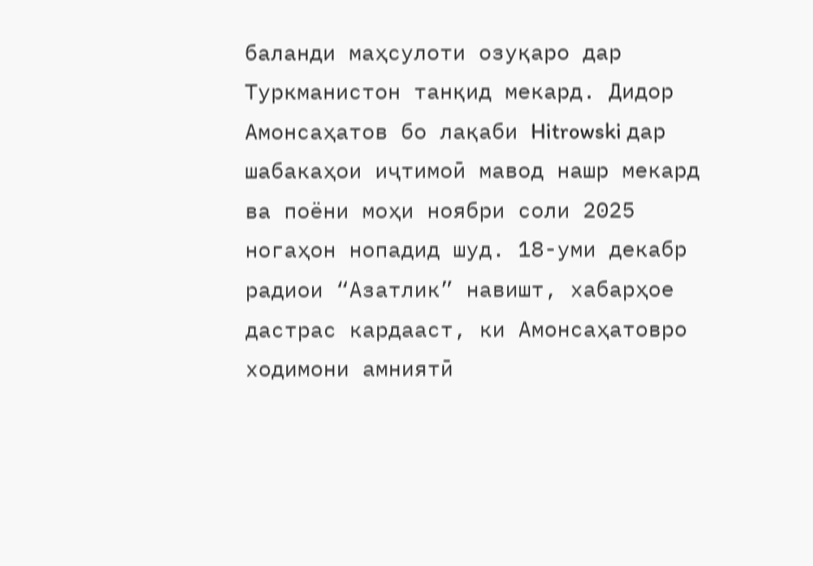баланди маҳсулоти озуқаро дар Туркманистон танқид мекард. Дидор Амонсаҳатов бо лақаби Hitrowski дар шабакаҳои иҷтимоӣ мавод нашр мекард ва поёни моҳи ноябри соли 2025 ногаҳон нопадид шуд. 18-уми декабр радиои “Азатлик” навишт, хабарҳое дастрас кардааст, ки Амонсаҳатовро ходимони амниятӣ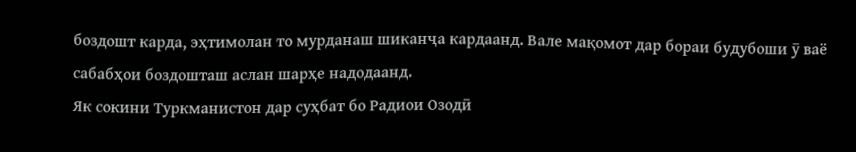боздошт карда, эҳтимолан то мурданаш шиканҷа кардаанд. Вале мақомот дар бораи будубоши ӯ ваё сабабҳои боздошташ аслан шарҳе надодаанд.
Як сокини Туркманистон дар суҳбат бо Радиои Озодӣ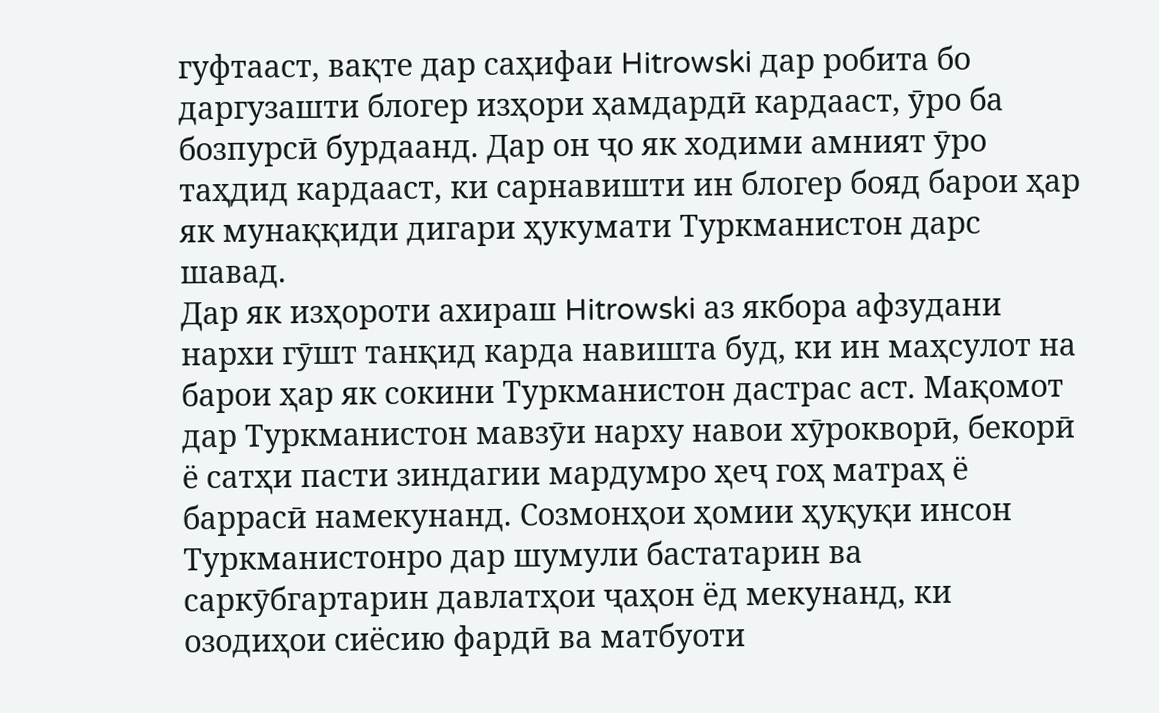гуфтааст, вақте дар саҳифаи Hitrowski дар робита бо даргузашти блогер изҳори ҳамдардӣ кардааст, ӯро ба бозпурсӣ бурдаанд. Дар он ҷо як ходими амният ӯро таҳдид кардааст, ки сарнавишти ин блогер бояд барои ҳар як мунаққиди дигари ҳукумати Туркманистон дарс шавад.
Дар як изҳороти ахираш Hitrowski аз якбора афзудани нархи гӯшт танқид карда навишта буд, ки ин маҳсулот на барои ҳар як сокини Туркманистон дастрас аст. Мақомот дар Туркманистон мавзӯи нарху навои хӯрокворӣ, бекорӣ ё сатҳи пасти зиндагии мардумро ҳеҷ гоҳ матраҳ ё баррасӣ намекунанд. Созмонҳои ҳомии ҳуқуқи инсон Туркманистонро дар шумули бастатарин ва саркӯбгартарин давлатҳои ҷаҳон ёд мекунанд, ки озодиҳои сиёсию фардӣ ва матбуоти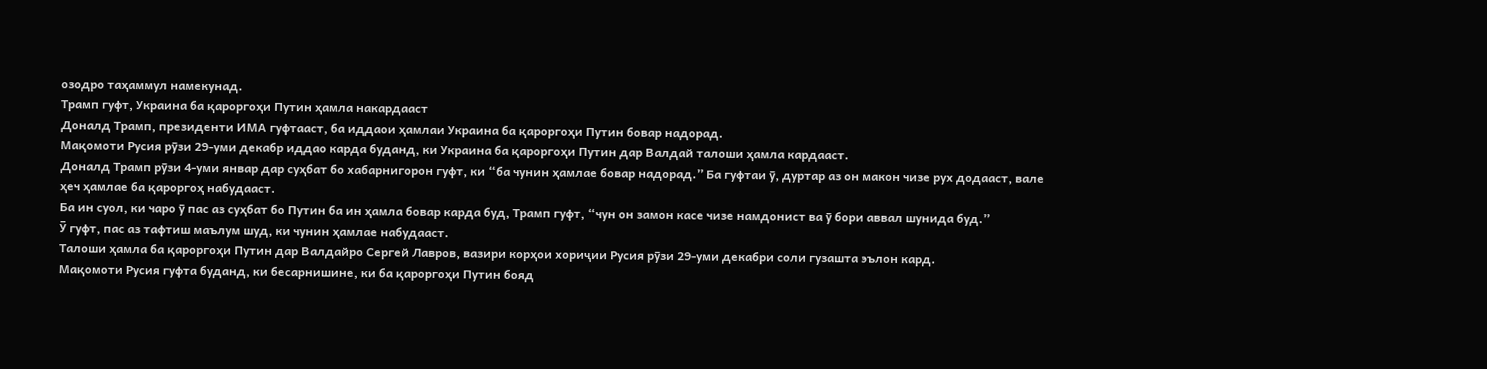озодро таҳаммул намекунад.
Трамп гуфт, Украина ба қароргоҳи Путин ҳамла накардааст
Доналд Трамп, президенти ИМА гуфтааст, ба иддаои ҳамлаи Украина ба қароргоҳи Путин бовар надорад.
Мақомоти Русия рӯзи 29-уми декабр иддао карда буданд, ки Украина ба қароргоҳи Путин дар Валдай талоши ҳамла кардааст.
Доналд Трамп рӯзи 4-уми январ дар суҳбат бо хабарнигорон гуфт, ки “ба чунин ҳамлае бовар надорад.” Ба гуфтаи ӯ, дуртар аз он макон чизе рух додааст, вале ҳеч ҳамлае ба қароргоҳ набудааст.
Ба ин суол, ки чаро ӯ пас аз суҳбат бо Путин ба ин ҳамла бовар карда буд, Трамп гуфт, “чун он замон касе чизе намдонист ва ӯ бори аввал шунида буд.”
Ӯ гуфт, пас аз тафтиш маълум шуд, ки чунин ҳамлае набудааст.
Талоши ҳамла ба қароргоҳи Путин дар Валдайро Сергей Лавров, вазири корҳои хориҷии Русия рӯзи 29-уми декабри соли гузашта эълон кард.
Мақомоти Русия гуфта буданд, ки бесарнишине, ки ба қароргоҳи Путин бояд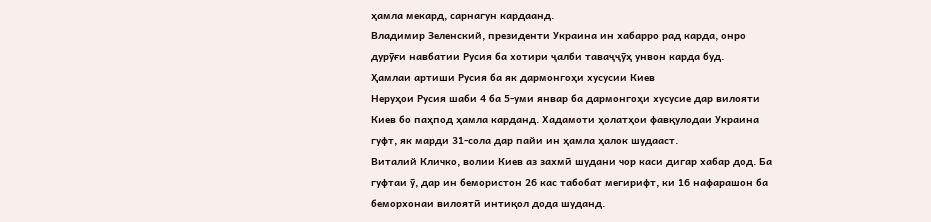ҳамла мекард, сарнагун кардаанд.
Владимир Зеленский, президенти Украина ин хабарро рад карда, онро дурӯғи навбатии Русия ба хотири ҷалби таваҷҷӯҳ унвон карда буд.
Ҳамлаи артиши Русия ба як дармонгоҳи хусусии Киев
Неруҳои Русия шаби 4 ба 5-уми январ ба дармонгоҳи хусусие дар вилояти Киев бо паҳпод ҳамла карданд. Хадамоти ҳолатҳои фавқулодаи Украина гуфт, як марди 31-сола дар пайи ин ҳамла ҳалок шудааст.
Виталий Кличко, волии Киев аз захмӣ шудани чор каси дигар хабар дод. Ба гуфтаи ӯ, дар ин бемористон 26 кас табобат мегирифт, ки 16 нафарашон ба беморхонаи вилоятӣ интиқол дода шуданд.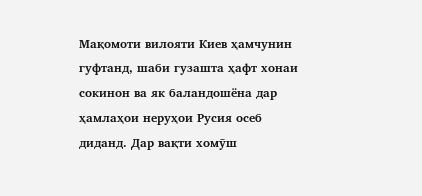Мақомоти вилояти Киев ҳамчунин гуфтанд, шаби гузашта ҳафт хонаи сокинон ва як баландошёна дар ҳамлаҳои неруҳои Русия осеб диданд. Дар вақти хомӯш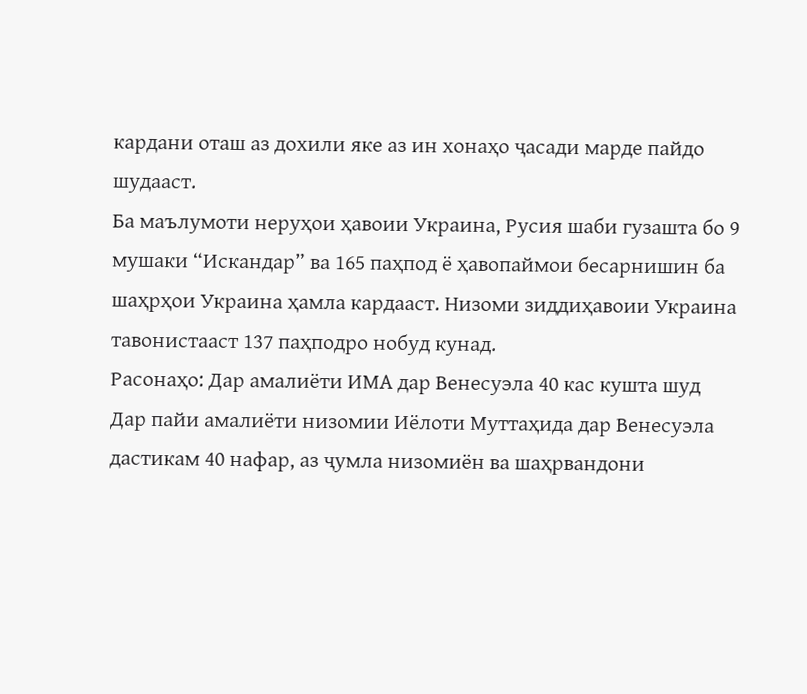кардани оташ аз дохили яке аз ин хонаҳо ҷасади марде пайдо шудааст.
Ба маълумоти неруҳои ҳавоии Украина, Русия шаби гузашта бо 9 мушаки “Искандар” ва 165 паҳпод ё ҳавопаймои бесарнишин ба шаҳрҳои Украина ҳамла кардааст. Низоми зиддиҳавоии Украина тавонистааст 137 паҳподро нобуд кунад.
Расонаҳо: Дар амалиёти ИМА дар Венесуэла 40 кас кушта шуд
Дар пайи амалиёти низомии Иёлоти Муттаҳида дар Венесуэла дастикам 40 нафар, аз ҷумла низомиён ва шаҳрвандони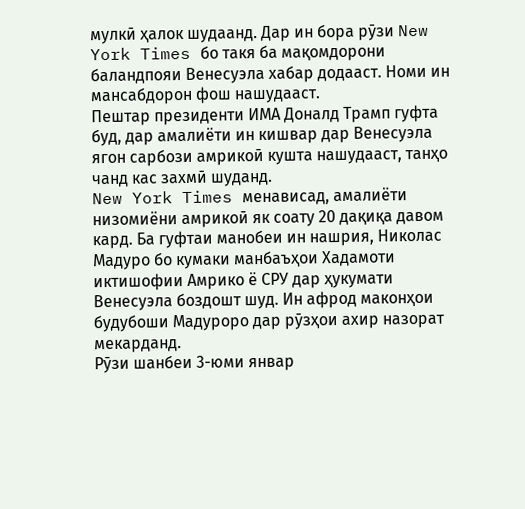мулкӣ ҳалок шудаанд. Дар ин бора рӯзи New York Times бо такя ба мақомдорони баландпояи Венесуэла хабар додааст. Номи ин мансабдорон фош нашудааст.
Пештар президенти ИМА Доналд Трамп гуфта буд, дар амалиёти ин кишвар дар Венесуэла ягон сарбози амрикоӣ кушта нашудааст, танҳо чанд кас захмӣ шуданд.
New York Times менависад, амалиёти низомиёни амрикоӣ як соату 20 дақиқа давом кард. Ба гуфтаи манобеи ин нашрия, Николас Мадуро бо кумаки манбаъҳои Хадамоти иктишофии Амрико ё СРУ дар ҳукумати Венесуэла боздошт шуд. Ин афрод маконҳои будубоши Мадуроро дар рӯзҳои ахир назорат мекарданд.
Рӯзи шанбеи 3-юми январ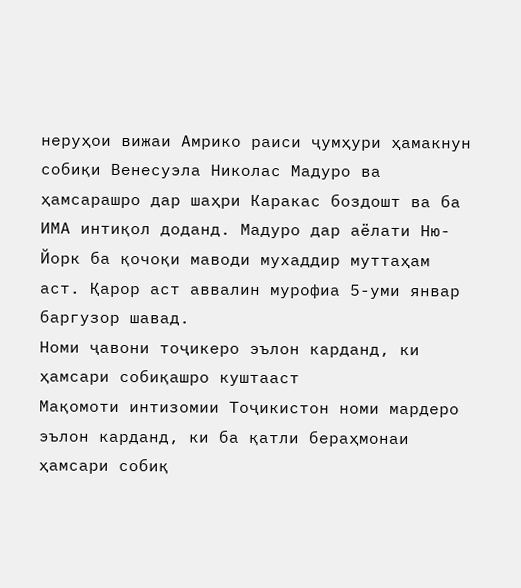неруҳои вижаи Амрико раиси ҷумҳури ҳамакнун собиқи Венесуэла Николас Мадуро ва ҳамсарашро дар шаҳри Каракас боздошт ва ба ИМА интиқол доданд. Мадуро дар аёлати Ню-Йорк ба қочоқи маводи мухаддир муттаҳам аст. Қарор аст аввалин мурофиа 5-уми январ баргузор шавад.
Номи ҷавони тоҷикеро эълон карданд, ки ҳамсари собиқашро куштааст
Мақомоти интизомии Тоҷикистон номи мардеро эълон карданд, ки ба қатли бераҳмонаи ҳамсари собиқ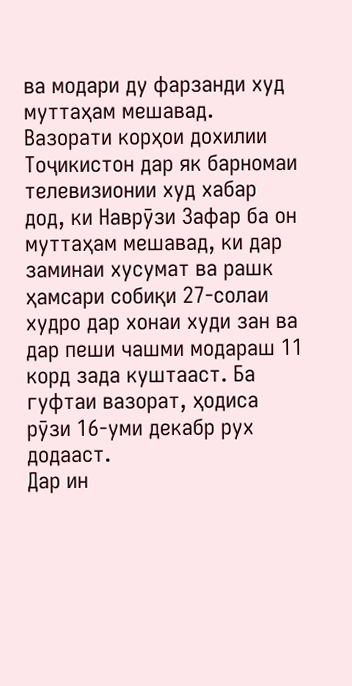ва модари ду фарзанди худ муттаҳам мешавад.
Вазорати корҳои дохилии Тоҷикистон дар як барномаи телевизионии худ хабар дод, ки Наврӯзи Зафар ба он муттаҳам мешавад, ки дар заминаи хусумат ва рашк ҳамсари собиқи 27-солаи худро дар хонаи худи зан ва дар пеши чашми модараш 11 корд зада куштааст. Ба гуфтаи вазорат, ҳодиса рӯзи 16-уми декабр рух додааст.
Дар ин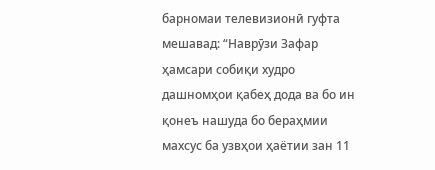барномаи телевизионӣ гуфта мешавад: “Наврӯзи Зафар ҳамсари собиқи худро дашномҳои қабеҳ дода ва бо ин қонеъ нашуда бо бераҳмии махсус ба узвҳои ҳаётии зан 11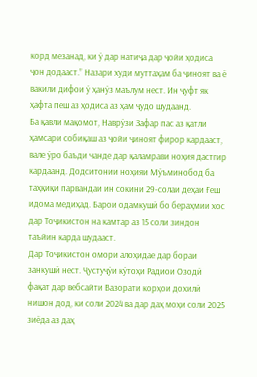корд мезанад, ки ӯ дар натиҷа дар ҷойи ҳодиса ҷон додааст.” Назари худи муттаҳам ба ҷиноят ва ё вакили дифои ӯ ҳанӯз маълум нест. Ин ҷуфт як ҳафта пеш аз ҳодиса аз ҳам ҷудо шудаанд.
Ба қавли мақомот, Наврӯзи Зафар пас аз қатли ҳамсари собиқаш аз ҷойи ҷиноят фирор кардааст, вале ӯро баъди чанде дар қаламрави ноҳия дастгир кардаанд. Додситонии ноҳияи Мӯъминобод ба таҳқиқи парвандаи ин сокини 29-солаи деҳаи Ғеш идома медиҳад. Барои одамкушӣ бо бераҳмии хос дар Тоҷикистон на камтар аз 15 соли зиндон таъйин карда шудааст.
Дар Тоҷикистон омори алоҳидае дар бораи занкушӣ нест. Ҷустуҷӯи кӯтоҳи Радиои Озодӣ фақат дар вебсайти Вазорати корҳои дохилӣ нишон дод, ки соли 2024 ва дар даҳ моҳи соли 2025 зиёда аз даҳ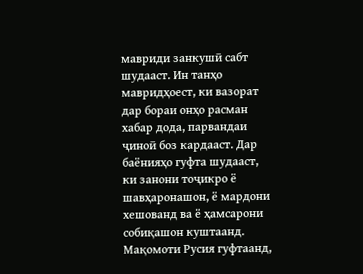мавриди занкушӣ сабт шудааст. Ин танҳо мавридҳоест, ки вазорат дар бораи онҳо расман хабар дода, парвандаи ҷиноӣ боз кардааст. Дар баёнияҳо гуфта шудааст, ки занони тоҷикро ё шавҳаронашон, ё мардони хешованд ва ё ҳамсарони собиқашон куштаанд.
Мақомоти Русия гуфтаанд,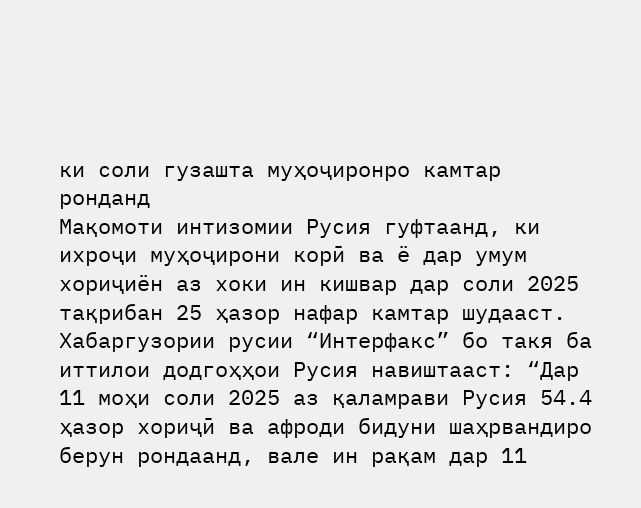ки соли гузашта муҳоҷиронро камтар ронданд
Мақомоти интизомии Русия гуфтаанд, ки ихроҷи муҳоҷирони корӣ ва ё дар умум хориҷиён аз хоки ин кишвар дар соли 2025 тақрибан 25 ҳазор нафар камтар шудааст.
Хабаргузории русии “Интерфакс” бо такя ба иттилои додгоҳҳои Русия навиштааст: “Дар 11 моҳи соли 2025 аз қаламрави Русия 54.4 ҳазор хориҷӣ ва афроди бидуни шаҳрвандиро берун рондаанд, вале ин рақам дар 11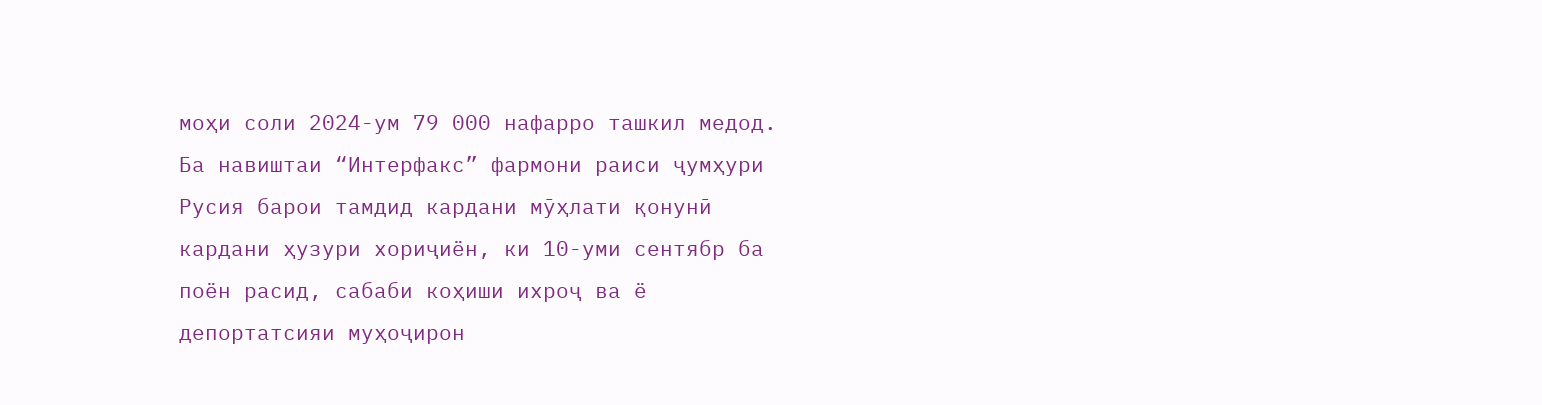моҳи соли 2024-ум 79 000 нафарро ташкил медод.
Ба навиштаи “Интерфакс” фармони раиси ҷумҳури Русия барои тамдид кардани мӯҳлати қонунӣ кардани ҳузури хориҷиён, ки 10-уми сентябр ба поён расид, сабаби коҳиши ихроҷ ва ё депортатсияи муҳоҷирон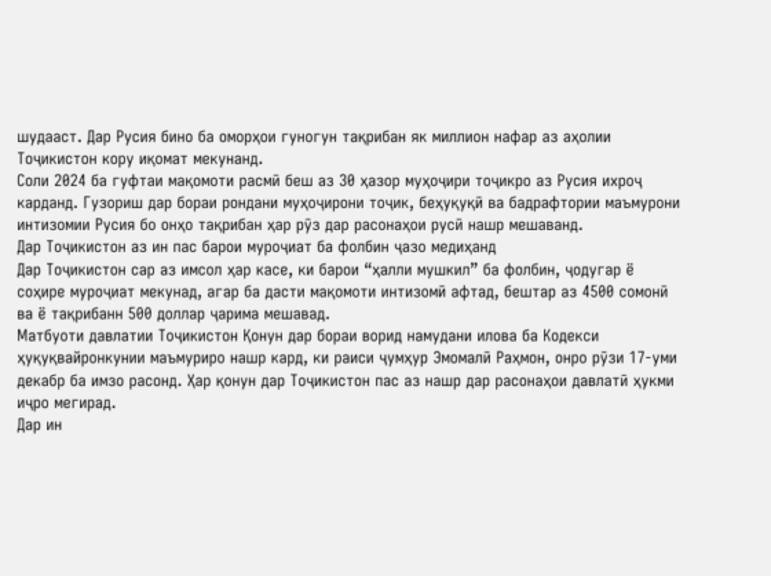шудааст. Дар Русия бино ба оморҳои гуногун тақрибан як миллион нафар аз аҳолии Тоҷикистон кору иқомат мекунанд.
Соли 2024 ба гуфтаи мақомоти расмӣ беш аз 30 ҳазор муҳоҷири тоҷикро аз Русия ихроҷ карданд. Гузориш дар бораи рондани муҳоҷирони тоҷик, беҳуқуқӣ ва бадрафтории маъмурони интизомии Русия бо онҳо тақрибан ҳар рӯз дар расонаҳои русӣ нашр мешаванд.
Дар Тоҷикистон аз ин пас барои муроҷиат ба фолбин ҷазо медиҳанд
Дар Тоҷикистон сар аз имсол ҳар касе, ки барои “ҳалли мушкил” ба фолбин, ҷодугар ё соҳире муроҷиат мекунад, агар ба дасти мақомоти интизомӣ афтад, бештар аз 4500 сомонӣ ва ё тақрибанн 500 доллар ҷарима мешавад.
Матбуоти давлатии Тоҷикистон Қонун дар бораи ворид намудани илова ба Кодекси ҳуқуқвайронкунии маъмуриро нашр кард, ки раиси ҷумҳур Эмомалӣ Раҳмон, онро рӯзи 17-уми декабр ба имзо расонд. Ҳар қонун дар Тоҷикистон пас аз нашр дар расонаҳои давлатӣ ҳукми иҷро мегирад.
Дар ин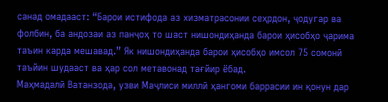санад омадааст: “Барои истифода аз хизматрасонии сеҳрдон, ҷодугар ва фолбин, ба андозаи аз панҷоҳ то шаст нишондиҳанда барои ҳисобҳо ҷарима таъин карда мешавад.” Як нишондиҳанда барои ҳисобҳо имсол 75 сомонӣ таъйин шудааст ва ҳар сол метавонад тағйир ёбад.
Маҳмадалӣ Ватанзода, узви Маҷлиси миллӣ ҳангоми баррасии ин қонун дар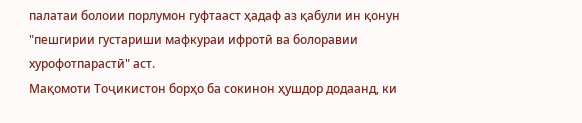палатаи болоии порлумон гуфтааст ҳадаф аз қабули ин қонун "пешгирии густариши мафкураи ифротӣ ва болоравии хурофотпарастӣ" аст.
Мақомоти Тоҷикистон борҳо ба сокинон ҳушдор додаанд, ки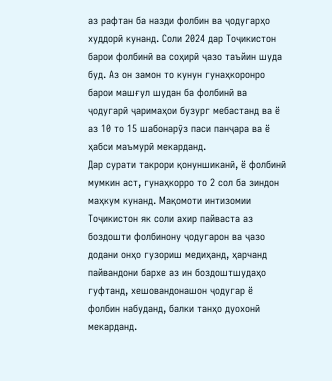аз рафтан ба назди фолбин ва ҷодугарҳо худдорӣ кунанд. Соли 2024 дар Тоҷикистон барои фолбинӣ ва соҳирӣ ҷазо таъйин шуда буд. Аз он замон то кунун гунаҳкоронро барои машғул шудан ба фолбинӣ ва ҷодугарӣ ҷаримаҳои бузург мебастанд ва ё аз 10 то 15 шабонарӯз паси панҷара ва ё ҳабси маъмурӣ мекарданд.
Дар сурати такрори қонуншиканӣ, ё фолбинӣ мумкин аст, гунаҳкорро то 2 сол ба зиндон маҳкум кунанд. Мақомоти интизомии Тоҷикистон як соли ахир пайваста аз боздошти фолбинону ҷодугарон ва ҷазо додани онҳо гузориш медиҳанд, ҳарчанд пайвандони бархе аз ин боздоштшудаҳо гуфтанд, хешовандонашон ҷодугар ё фолбин набуданд, балки танҳо дуохонӣ мекарданд.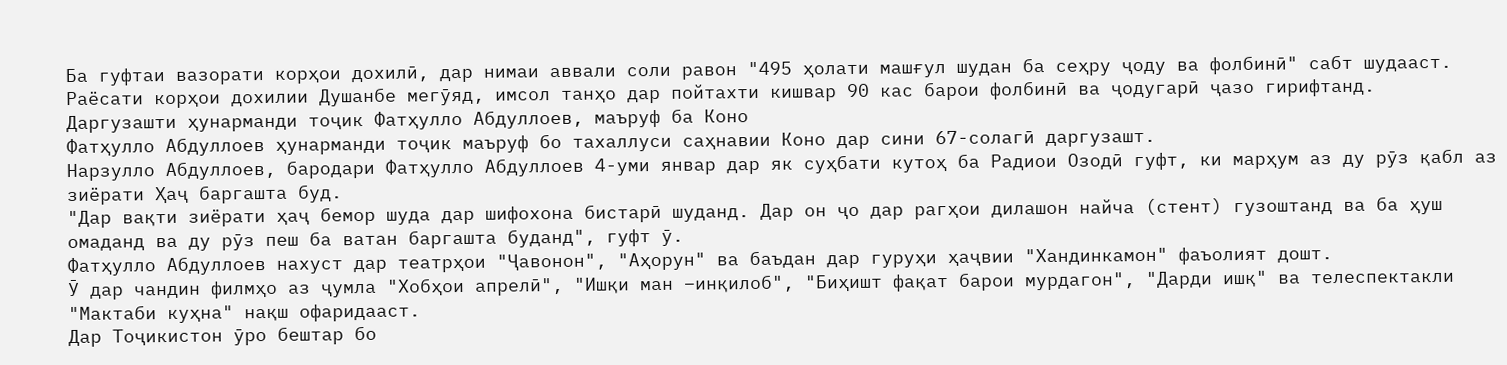Ба гуфтаи вазорати корҳои дохилӣ, дар нимаи аввали соли равон "495 ҳолати машғул шудан ба сеҳру ҷоду ва фолбинӣ" сабт шудааст. Раёсати корҳои дохилии Душанбе мегӯяд, имсол танҳо дар пойтахти кишвар 90 кас барои фолбинӣ ва ҷодугарӣ ҷазо гирифтанд.
Даргузашти ҳунарманди тоҷик Фатҳулло Абдуллоев, маъруф ба Коно
Фатҳулло Абдуллоев ҳунарманди тоҷик маъруф бо тахаллуси саҳнавии Коно дар сини 67-солагӣ даргузашт.
Нарзулло Абдуллоев, бародари Фатҳулло Абдуллоев 4-уми январ дар як суҳбати кутоҳ ба Радиои Озодӣ гуфт, ки марҳум аз ду рӯз қабл аз зиёрати Ҳаҷ баргашта буд.
"Дар вақти зиёрати ҳаҷ бемор шуда дар шифохона бистарӣ шуданд. Дар он ҷо дар рагҳои дилашон найча (стент) гузоштанд ва ба ҳуш омаданд ва ду рӯз пеш ба ватан баргашта буданд", гуфт ӯ.
Фатҳулло Абдуллоев нахуст дар театрҳои "Ҷавонон", "Аҳорун" ва баъдан дар гуруҳи ҳаҷвии "Хандинкамон" фаъолият дошт.
Ӯ дар чандин филмҳо аз ҷумла "Хобҳои апрелӣ", "Ишқи ман –инқилоб", "Биҳишт фақат барои мурдагон", "Дарди ишқ" ва телеспектакли "Мактаби куҳна" нақш офаридааст.
Дар Тоҷикистон ӯро бештар бо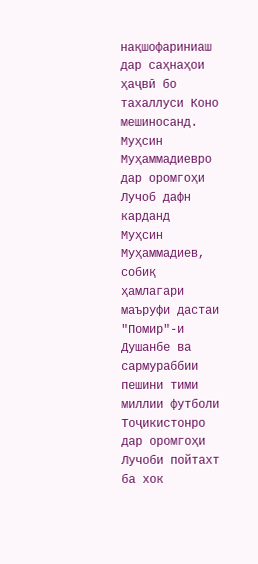нақшофариниаш дар саҳнаҳои ҳаҷвӣ бо тахаллуси Коно мешиносанд.
Муҳсин Муҳаммадиевро дар оромгоҳи Лучоб дафн карданд
Муҳсин Муҳаммадиев, собиқ ҳамлагари маъруфи дастаи "Помир"-и Душанбе ва сармураббии пешини тими миллии футболи Тоҷикистонро дар оромгоҳи Лучоби пойтахт ба хок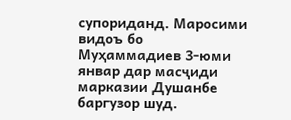супориданд. Маросими видоъ бо Муҳаммадиев 3-юми январ дар масҷиди марказии Душанбе баргузор шуд.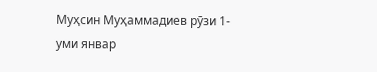Муҳсин Муҳаммадиев рӯзи 1-уми январ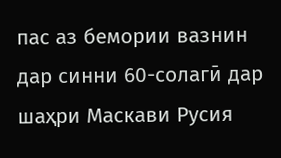пас аз бемории вазнин дар синни 60-солагӣ дар шаҳри Маскави Русия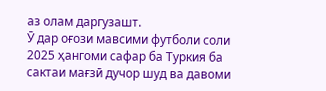аз олам даргузашт.
Ӯ дар оғози мавсими футболи соли 2025 ҳангоми сафар ба Туркия ба сактаи мағзӣ дучор шуд ва давоми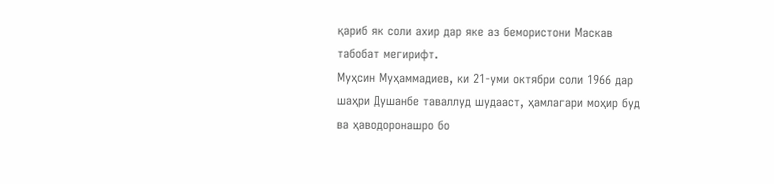қариб як соли ахир дар яке аз бемористони Маскав табобат мегирифт.
Муҳсин Муҳаммадиев, ки 21-уми октябри соли 1966 дар шаҳри Душанбе таваллуд шудааст, ҳамлагари моҳир буд ва ҳаводоронашро бо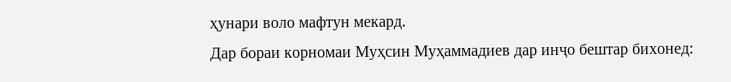ҳунари воло мафтун мекард.
Дар бораи корномаи Муҳсин Муҳаммадиев дар инҷо бештар бихонед: